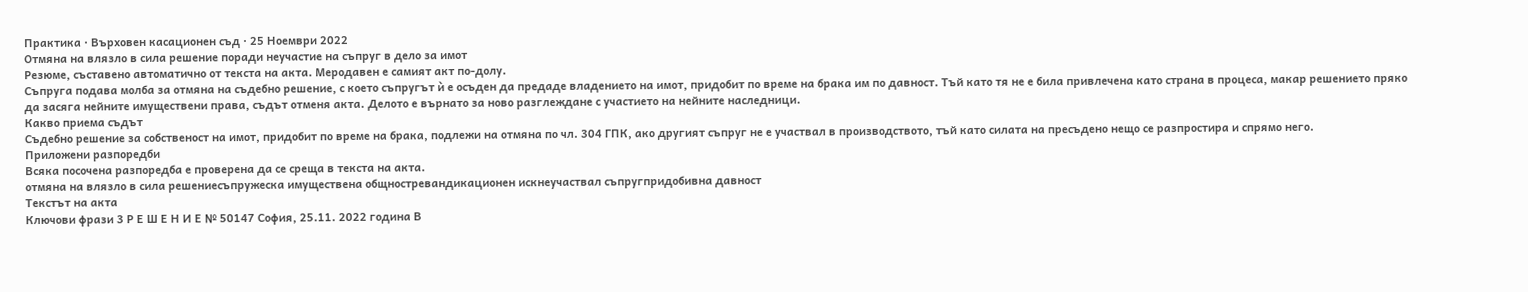Практика · Върховен касационен съд · 25 Ноември 2022
Отмяна на влязло в сила решение поради неучастие на съпруг в дело за имот
Резюме, съставено автоматично от текста на акта. Меродавен е самият акт по-долу.
Съпруга подава молба за отмяна на съдебно решение, с което съпругът ѝ е осъден да предаде владението на имот, придобит по време на брака им по давност. Тъй като тя не е била привлечена като страна в процеса, макар решението пряко да засяга нейните имуществени права, съдът отменя акта. Делото е върнато за ново разглеждане с участието на нейните наследници.
Какво приема съдът
Съдебно решение за собственост на имот, придобит по време на брака, подлежи на отмяна по чл. 304 ГПК, ако другият съпруг не е участвал в производството, тъй като силата на пресъдено нещо се разпростира и спрямо него.
Приложени разпоредби
Всяка посочена разпоредба е проверена да се среща в текста на акта.
отмяна на влязло в сила решениесъпружеска имуществена общностревандикационен искнеучаствал съпругпридобивна давност
Текстът на акта
Ключови фрази 3 Р Е Ш Е Н И Е № 50147 София, 25.11. 2022 година В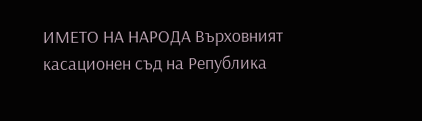ИМЕТО НА НАРОДА Върховният касационен съд на Република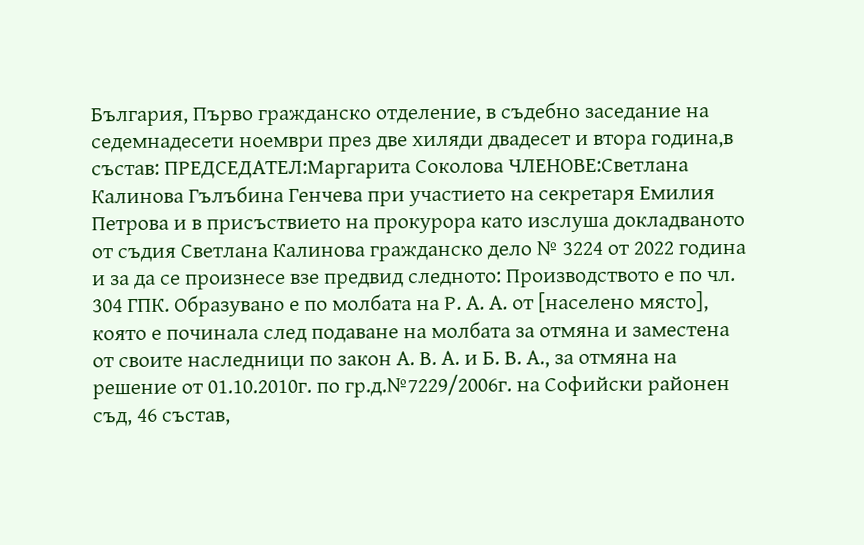България, Първо гражданско отделение, в съдебно заседание на седемнадесети ноември през две хиляди двадесет и втора година,в състав: ПРЕДСЕДАТЕЛ:Маргарита Соколова ЧЛЕНОВЕ:Светлана Калинова Гълъбина Генчева при участието на секретаря Емилия Петрова и в присъствието на прокурора като изслуша докладваното от съдия Светлана Калинова гражданско дело № 3224 от 2022 година и за да се произнесе взе предвид следното: Производството е по чл. 304 ГПК. Образувано е по молбата на Р. А. А. от [населено място], която е починала след подаване на молбата за отмяна и заместена от своите наследници по закон А. В. А. и Б. В. А., за отмяна на решение от 01.10.2010г. по гр.д.№7229/2006г. на Софийски районен съд, 46 състав,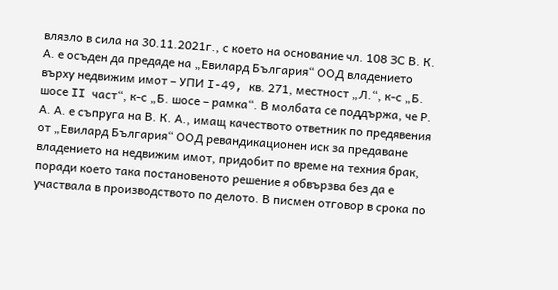влязло в сила на 30.11.2021г., с което на основание чл. 108 ЗС В. К. А. е осъден да предаде на „Евилард България“ ООД владението върху недвижим имот – УПИ I-49, кв. 271, местност „Л.“, к-с „Б. шосе II част“, к-с „Б. шосе – рамка“. В молбата се поддържа, че Р. А. А. е съпруга на В. К. А., имащ качеството ответник по предявения от „Евилард България“ ООД ревандикационен иск за предаване владението на недвижим имот, придобит по време на техния брак, поради което така постановеното решение я обвързва без да е участвала в производството по делото. В писмен отговор в срока по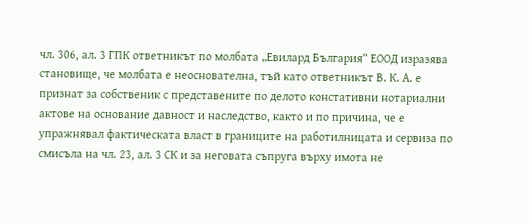чл. 306, ал. 3 ГПК ответникът по молбата „Евилард България“ ЕООД изразява становище, че молбата е неоснователна, тъй като ответникът В. К. А. е признат за собственик с представените по делото констативни нотариални актове на основание давност и наследство, както и по причина, че е упражнявал фактическата власт в границите на работилницата и сервиза по смисъла на чл. 23, ал. 3 СК и за неговата съпруга върху имота не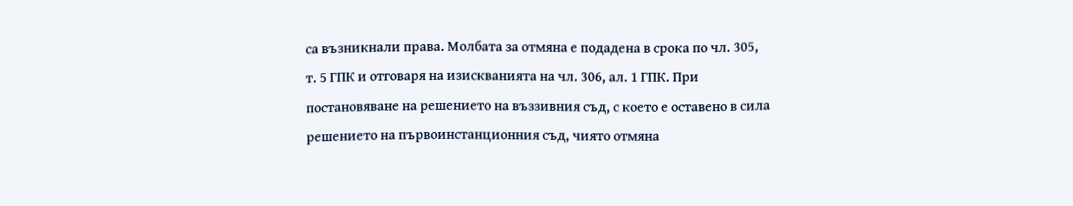са възникнали права. Молбата за отмяна е подадена в срока по чл. 305, т. 5 ГПК и отговаря на изискванията на чл. 306, ал. 1 ГПК. При постановяване на решението на въззивния съд, с което е оставено в сила решението на първоинстанционния съд, чиято отмяна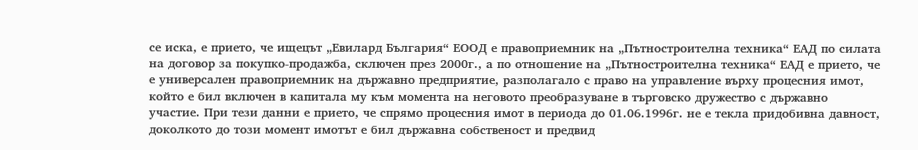се иска, е прието, че ищецът „Евилард България“ ЕООД е правоприемник на „Пътностроителна техника“ ЕАД по силата на договор за покупко-продажба, сключен през 2000г., а по отношение на „Пътностроителна техника“ ЕАД е прието, че е универсален правоприемник на държавно предприятие, разполагало с право на управление върху процесния имот, който е бил включен в капитала му към момента на неговото преобразуване в търговско дружество с държавно участие. При тези данни е прието, че спрямо процесния имот в периода до 01.06.1996г. не е текла придобивна давност, доколкото до този момент имотът е бил държавна собственост и предвид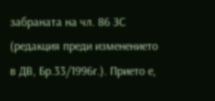забраната на чл. 86 ЗС (редакция преди изменението в ДВ, Бр.33/1996г.). Прието е,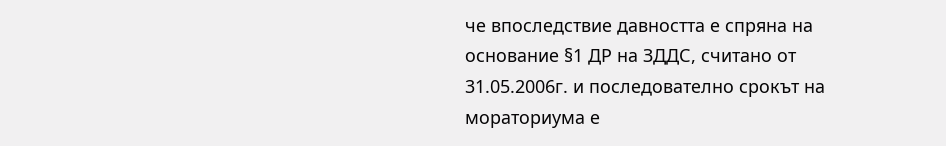че впоследствие давността е спряна на основание §1 ДР на ЗДДС, считано от 31.05.2006г. и последователно срокът на мораториума е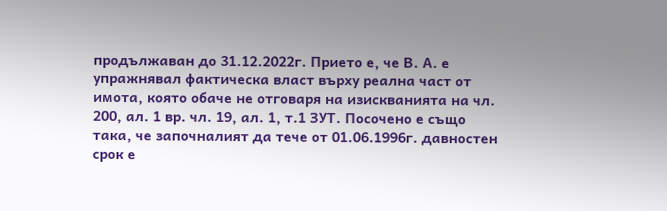продължаван до 31.12.2022г. Прието е, че В. А. е упражнявал фактическа власт върху реална част от имота, която обаче не отговаря на изискванията на чл. 200, ал. 1 вр. чл. 19, ал. 1, т.1 ЗУТ. Посочено е също така, че започналият да тече от 01.06.1996г. давностен срок е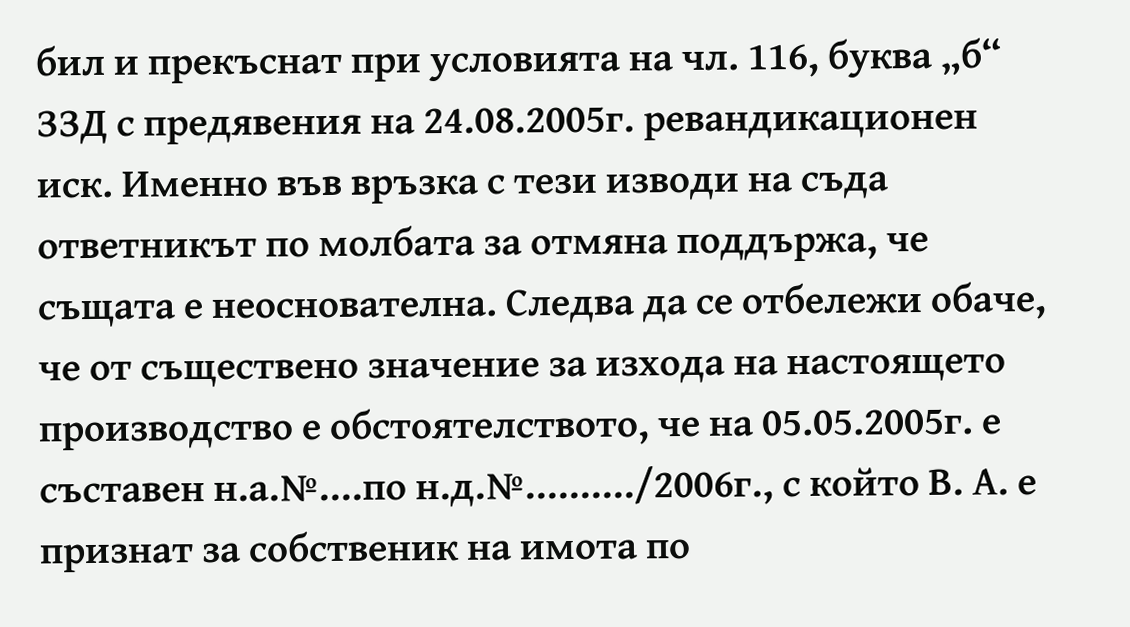бил и прекъснат при условията на чл. 116, буква „б“ ЗЗД с предявения на 24.08.2005г. ревандикационен иск. Именно във връзка с тези изводи на съда ответникът по молбата за отмяна поддържа, че същата е неоснователна. Следва да се отбележи обаче, че от съществено значение за изхода на настоящето производство е обстоятелството, че на 05.05.2005г. е съставен н.а.№....по н.д.№........../2006г., с който В. А. е признат за собственик на имота по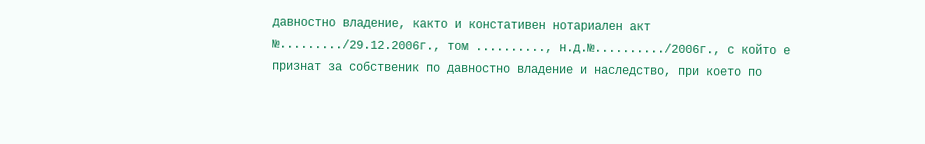давностно владение, както и констативен нотариален акт №........./29.12.2006г., том .........., н.д.№........../2006г., с който е признат за собственик по давностно владение и наследство, при което по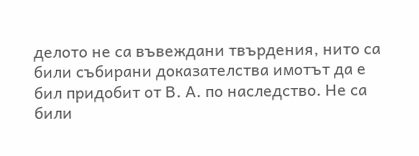делото не са въвеждани твърдения, нито са били събирани доказателства имотът да е бил придобит от В. А. по наследство. Не са били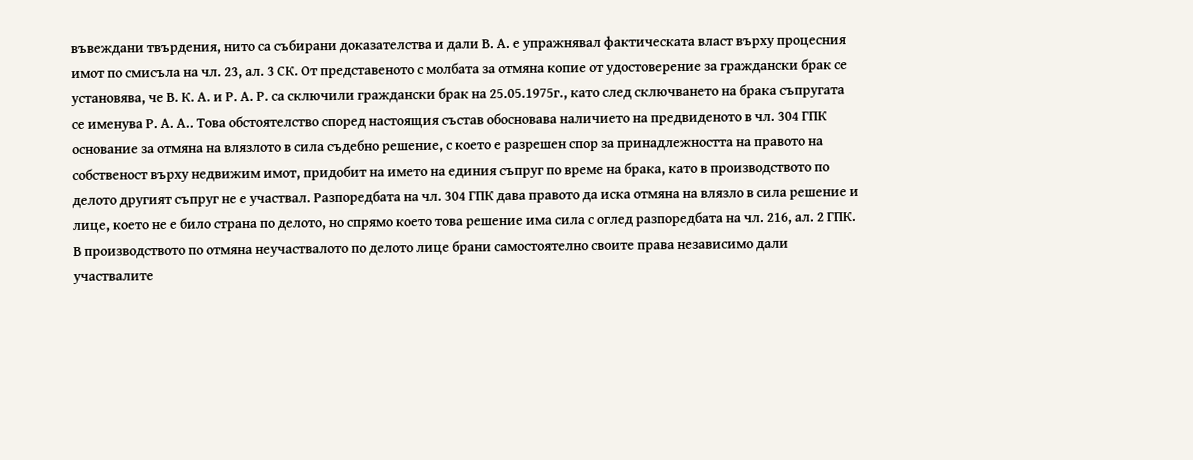въвеждани твърдения, нито са събирани доказателства и дали В. А. е упражнявал фактическата власт върху процесния имот по смисъла на чл. 23, ал. 3 СК. От представеното с молбата за отмяна копие от удостоверение за граждански брак се установява, че В. К. А. и Р. А. Р. са сключили граждански брак на 25.05.1975г., като след сключването на брака съпругата се именува Р. А. А.. Това обстоятелство според настоящия състав обосновава наличието на предвиденото в чл. 304 ГПК основание за отмяна на влязлото в сила съдебно решение, с което е разрешен спор за принадлежността на правото на собственост върху недвижим имот, придобит на името на единия съпруг по време на брака, като в производството по делото другият съпруг не е участвал. Разпоредбата на чл. 304 ГПК дава правото да иска отмяна на влязло в сила решение и лице, което не е било страна по делото, но спрямо което това решение има сила с оглед разпоредбата на чл. 216, ал. 2 ГПК. В производството по отмяна неучаствалото по делото лице брани самостоятелно своите права независимо дали участвалите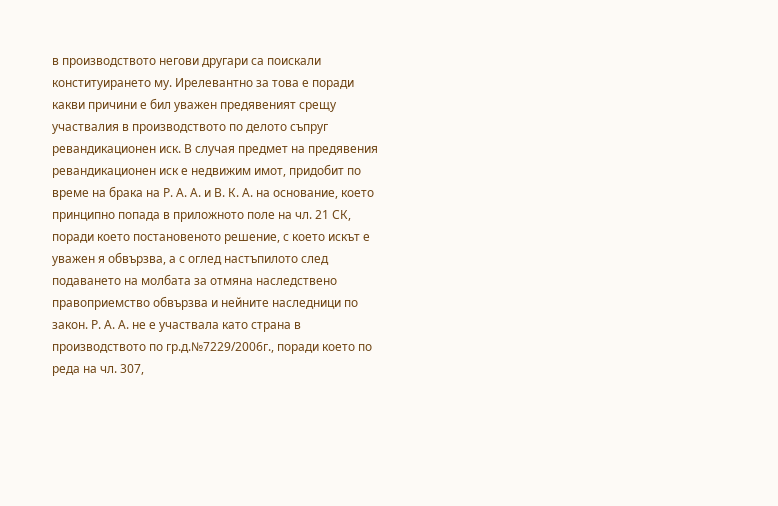в производството негови другари са поискали конституирането му. Ирелевантно за това е поради какви причини е бил уважен предявеният срещу участвалия в производството по делото съпруг ревандикационен иск. В случая предмет на предявения ревандикационен иск е недвижим имот, придобит по време на брака на Р. А. А. и В. К. А. на основание, което принципно попада в приложното поле на чл. 21 СК, поради което постановеното решение, с което искът е уважен я обвързва, а с оглед настъпилото след подаването на молбата за отмяна наследствено правоприемство обвързва и нейните наследници по закон. Р. А. А. не е участвала като страна в производството по гр.д.№7229/2006г., поради което по реда на чл. 307,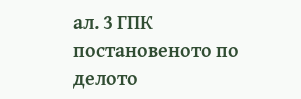ал. 3 ГПК постановеното по делото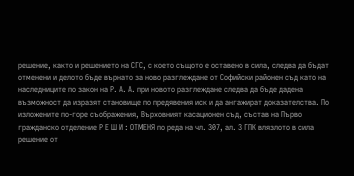решение, както и решението на СГС, с което същото е оставено в сила, следва да бъдат отменени и делото бъде върнато за ново разглеждане от Софийски районен съд като на наследниците по закон на Р. А. А. при новото разглеждане следва да бъде дадена възможност да изразят становище по предявения иск и да ангажират доказателства. По изложените по-горе съображения, Върховният касационен съд, състав на Първо гражданско отделение Р Е Ш И : ОТМЕНЯ по реда на чл. 307, ал. 3 ГПК влязлото в сила решение от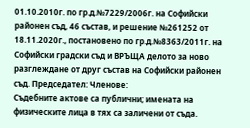01.10.2010г. по гр.д.№7229/2006г. на Софийски районен съд, 46 състав, и решение №261252 от 18.11.2020г., постановено по гр.д.№8363/2011г. на Софийски градски съд и ВРЪЩА делото за ново разглеждане от друг състав на Софийски районен съд. Председател: Членове:
Съдебните актове са публични; имената на физическите лица в тях са заличени от съда.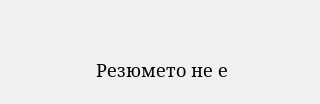Резюмето не е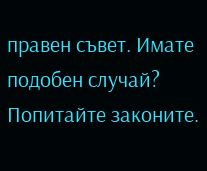правен съвет. Имате подобен случай? Попитайте законите.